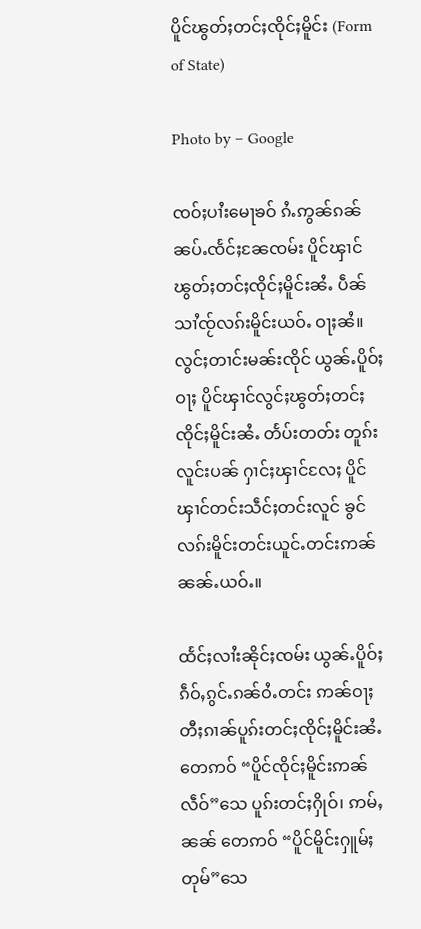ပိူင်ၽွတ်ႈတင်ႈၸိုင်ႈမိူင်း (Form of State)

Photo by – Google

ၸဝ်ႈပၢႆးမေႃၶဝ် ၵႆႉဢွၼ်ၵၼ်ၼပ်ႉၸႅင်ႈၼႄၸမ်း ပိူင်ၾၢင်ၽွတ်ႈတင်ႈၸိုင်ႈမိူင်းၼႆႉ ပဵၼ်သၢႆၸႂ်လၵ်းမိူင်းယဝ်ႉ ဝႃႈၼႆ။ လွင်ႈတၢင်းမၼ်းၸိုင် ယွၼ်ႉပိူဝ်ႈဝႃႈ ပိူင်ၾၢင်လွင်ႈၽွတ်ႈတင်ႈၸိုင်ႈမိူင်းၼႆႉ တႅပ်းတတ်း တူၵ်းလူင်းပၼ် ႁၢင်ႈၾၢင်လႄႈ ပိူင်ၾၢင်တင်းသဵင်ႈတင်းလူင် ၶွင်လၵ်းမိူင်းတင်းယူင်ႉတင်းဢၼ်ၼၼ်ႉယဝ်ႉ။

ထႅင်ႈလၢႆးၼိုင်ႈၸမ်း ယွၼ်ႉပိူဝ်ႈၵဵဝ်ႇၵွင်ႉၵၼ်ဝႆႉတင်း ဢၼ်ဝႃႈ တီႈၵၢၼ်ပူၵ်းတင်ႈၸိုင်ႈမိူင်းၼႆႉ တေဢဝ် “ပိူင်ၸိုင်ႈမိူင်းဢၼ်လဵဝ်”သေ ပူၵ်းတင်ႈႁိုဝ်၊ ဢမ်ႇၼၼ် တေဢဝ် “ပိူင်မိူင်းႁူမ်ႈတုမ်”သေ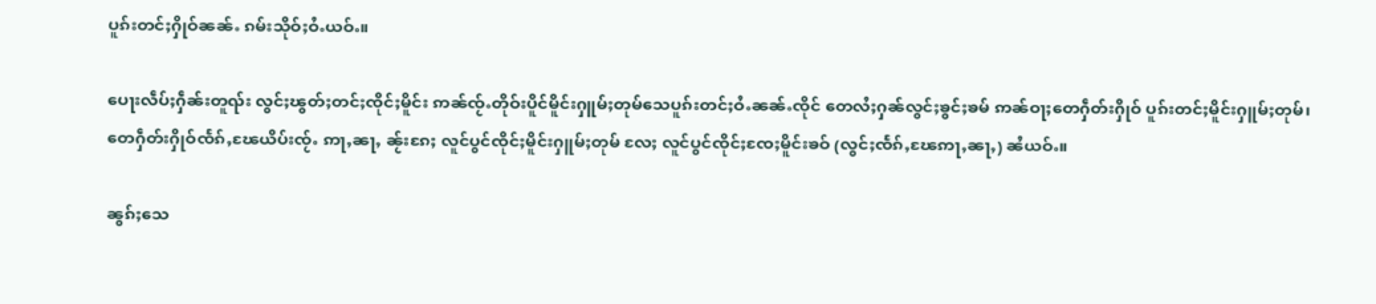ပူၵ်းတင်ႈႁိုဝ်ၼၼ်ႉ ၵမ်းသိုဝ်ႈဝႆႉယဝ်ႉ။

ပေႃးလဵပ်ႈႁဵၼ်းတူၺ်း လွင်ႈၽွတ်ႈတင်ႈၸိုင်ႈမိူင်း ဢၼ်ၸႂ်ႉတိုဝ်းပိူင်မိူင်းႁူမ်ႈတုမ်သေပူၵ်းတင်ႈဝႆႉၼၼ်ႉၸိုင် တေလႆႈႁၼ်လွင်ႈၶွင်ႈၶမ် ဢၼ်ဝႃႈတေႁဵတ်းႁိုဝ် ပူၵ်းတင်ႈမိူင်းႁူမ်ႈတုမ်၊ တေႁဵတ်းႁိုဝ်ၸႅၵ်ႇၽႄယိပ်းၸႂ်ႉ ဢႃႇၼႃႇ ၼႂ်းၵႄႈ လူင်ပွင်ၸိုင်ႈမိူင်းႁူမ်ႈတုမ် လႄႈ လူင်ပွင်ၸိုင်ႈၸႄႈမိူင်းၶဝ် (လွင်ႈၸႅၵ်ႇၽႄဢႃႇၼႃႇ) ၼႆယဝ်ႉ။

ၼွၵ်ႈသေ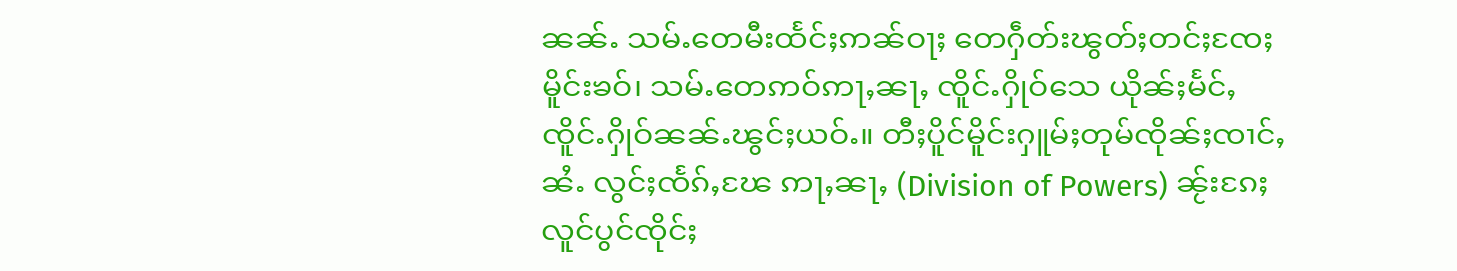ၼၼ်ႉ သမ်ႉတေမီးထႅင်ႈဢၼ်ဝႃႈ တေႁဵတ်းၽွတ်ႈတင်ႈၸႄႈမိူင်းၶဝ်၊ သမ်ႉတေဢဝ်ဢႃႇၼႃႇ ၸိူင်ႉႁိုဝ်သေ ယိုၼ်ႈမႅင်ႇၸိူင်ႉႁိုဝ်ၼၼ်ႉၽွင်ႈယဝ်ႉ။ တီႈပိူင်မိူင်းႁူမ်ႈတုမ်ၸိုၼ်ႈၸၢင်ႇၼႆႉ လွင်ႈၸႅၵ်ႇၽႄ ဢႃႇၼႃႇ (Division of Powers) ၼႂ်းၵႄႈ လူင်ပွင်ၸိုင်ႈ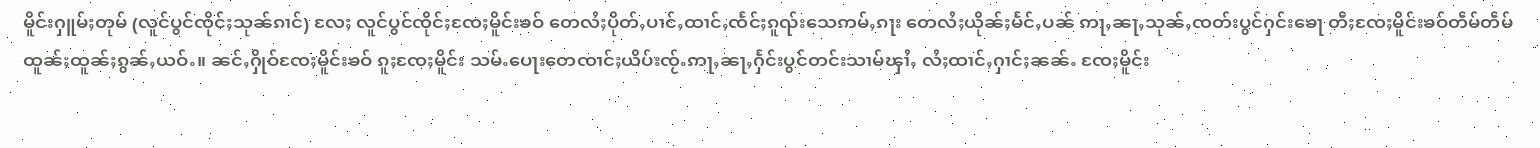မိူင်းႁူမ်ႈတုမ် (လူင်ပွင်ၸိုင်ႈသုၼ်ၵၢင်) လႄႈ လူင်ပွင်ၸိုင်ႈၸႄႈမိူင်းၶဝ် တေလႆႈပိုတ်ႇပၢင်ႇထၢင်ႇၸႅင်ႈၵူၺ်းသေဢမ်ႇၵႃး တေလႆႈယိုၼ်ႈမႅင်ႇပၼ် ဢႃႇၼႃႇသုၼ်ႇၸတ်းပွင်ႁင်းၶေႃ တီႈၸႄႈမိူင်းၶဝ်တဵမ်တဵမ်ထူၼ်ႈထူၼ်ႈၵွၼ်ႇယဝ်ႉ။ ၼင်ႇႁိုဝ်ၸႄႈမိူင်းၶဝ် ၵူႈၸႄႈမိူင်း သမ်ႉပေႃးတေၸၢင်ႈယိပ်းၸႂ်ႉဢႃႇၼႃႇႁႅင်းပွင်တင်းသၢမ်ၾၢႆႇ လႆႈထၢင်ႇႁၢင်ႈၼၼ်ႉ ၸႄႈမိူင်း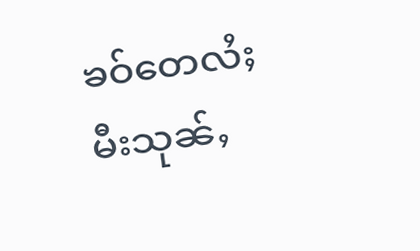ၶဝ်တေလႆႈမီးသုၼ်ႇ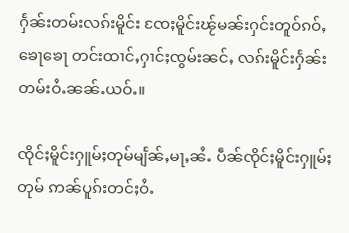ႁႅၼ်းတမ်းလၵ်းမိူင်း ၸႄႈမိူင်းၽႂ်မၼ်းႁင်းတူဝ်ၵဝ်ႇၶေႃၶေႃ တင်းထၢင်ႇႁၢင်ႈၸွမ်းၼင်ႇ လၵ်းမိူင်းႁႅၼ်းတမ်းဝႆႉၼၼ်ႉယဝ်ႉ။

ၸိုင်ႈမိူင်းႁူမ်ႈတုမ်မျႅၼ်ႇမႃႇၼႆႉ ပဵၼ်ၸိုင်ႈမိူင်းႁူမ်ႈတုမ် ဢၼ်ပူၵ်းတင်ႈဝႆႉ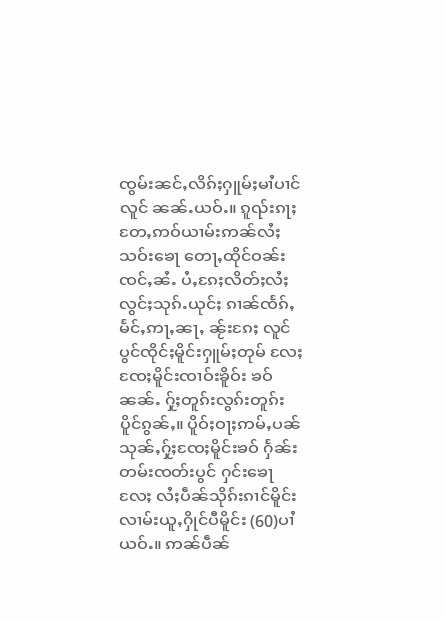ၸွမ်းၼင်ႇလိၵ်ႈႁူမ်ႈမၢႆပၢင်လူင် ၼၼ်ႉယဝ်ႉ။ ၵူၺ်းၵႃႈ တႄႇဢဝ်ယၢမ်းဢၼ်လႆႈသဝ်းၶေႃ တေႃႇထိုင်ဝၼ်းၸင်ႇၼႆႉ ပႆႇၵႄႈလိတ်ႈလႆႈ လွင်ႈသုၵ်ႉယုင်ႈ ၵၢၼ်ၸႅၵ်ႇမႅင်ႇဢႃႇၼႃႇ ၼႂ်းၵႄႈ လူင်ပွင်ၸိုင်ႈမိူင်းႁူမ်ႈတုမ် လႄႈ ၸႄႈမိူင်းၸၢဝ်းၶိူဝ်း ၶဝ်ၼၼ်ႉ ႁႂ်ႈတူၵ်းလွၵ်းတူၵ်းပိူင်ၵွၼ်ႇ။ ပိူဝ်ႈဝႃႈဢမ်ႇပၼ်သုၼ်ႇႁႂ်ႈၸႄႈမိူင်းၶဝ် ႁႅၼ်းတမ်းၸတ်းပွင် ႁင်းၶေႃလႄႈ လႆႈပဵၼ်သိုၵ်းၵၢင်မိူင်း လၢမ်းယူႇႁိုင်ပီမိူင်း (60)ပၢႆယဝ်ႉ။ ဢၼ်ပဵၼ်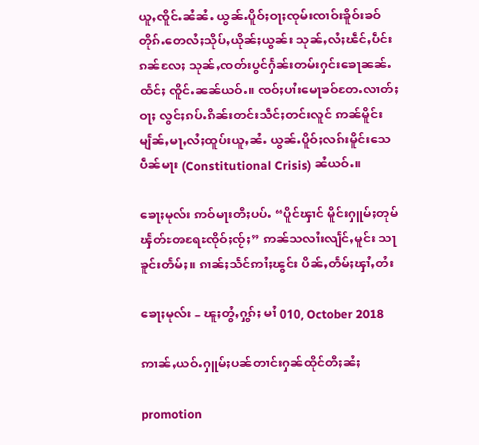ယူႇၸိူင်ႉၼႆၼႆႉ ယွၼ်ႉပိူဝ်ႈဝႃႈၸုမ်းၸၢဝ်းၶိူဝ်းၶဝ် တိုၵ်ႉတေလႆႈသိုပ်ႇယိုၼ်ႈယွၼ်း သုၼ်ႇလႆႈၽဵင်ႇပဵင်းၵၼ်လႄႈ သုၼ်ႇၸတ်းပွင်ႁႅၼ်းတမ်းႁင်းၶေႃၼၼ်ႉထႅင်ႈ ၸိူင်ႉၼၼ်ယဝ်ႉ။ ၸဝ်ႈပၢႆးမေႃၶဝ်တႄႉလၢတ်ႈဝႃႈ လွင်ႈၵပ်ႉၵိၼ်းတင်းသဵင်ႈတင်းလူင် ဢၼ်မိူင်းမျႅၼ်ႇမႃႇလႆႈထူပ်းယူႇၼႆႉ ယွၼ်ႉပိူဝ်ႈလၵ်းမိူင်းသေ ပဵၼ်မႃး (Constitutional Crisis) ၼႆယဝ်ႉ။

ၶေႃႈမုလ်း ဢဝ်မႃးတီႈပပ်ႉ “ပိူင်ၾၢင် မိူင်းႁူမ်ႈတုမ်ၾႅတ်ႊၻရႄႊၸိုဝ်ႈၸႂ်ႈ” ဢၼ်သလၢႆးလျႅင်ႇမူင်း သႃၶူင်းတႅမ်ႈ။ ၵၢၼ်ႈသႅင်ဢၢႆႈၽွင်း ပိၼ်ႇတႅမ်ႈၾၢႆႇတႆး

ၶေႃႈမုလ်း – ၽူႈတွႆႇႁွၵ်ႈ မၢႆ 010, October 2018

ဢၢၼ်ႇယဝ်ႉႁူမ်ႈပၼ်တၢင်းႁၼ်ထိုင်တီႈၼႆႈ

promotion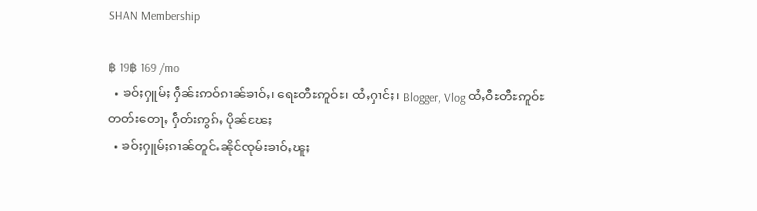SHAN Membership

฿ 19฿ 169 /mo
  • ၶဝ်ႈႁူမ်ႈ ႁဵၼ်းဢဝ်ၵၢၼ်ၶၢဝ်ႇ၊ ရေႊတီႊဢူဝ်ႊ၊ ထႆႇႁၢင်ႈ၊ Blogger, Vlog ထႆႇဝီႊတီႊဢူဝ်ႊ တတ်းတေႃႇ ႁဵတ်းဢွၵ်ႇ ပိုၼ်ၽႄႈ
  • ၶဝ်ႈႁူမ်ႈၵၢၼ်တူင်ႉၼိုင်ၸုမ်းၶၢဝ်ႇၽူႈ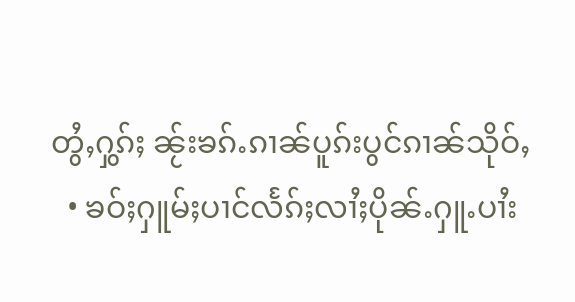တွႆႇႁွၵ်ႈ ၼႂ်းၶၵ်ႉၵၢၼ်ပူၵ်းပွင်ၵၢၼ်သိုဝ်ႇ
  • ၶဝ်ႈႁူမ်ႈပၢင်လႅၵ်ႈလၢႆႈပိုၼ်ႉႁူႉပၢႆး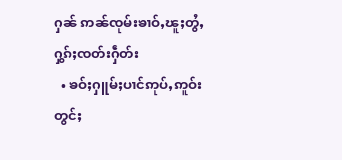ႁၼ် ဢၼ်ၸုမ်းၶၢဝ်ႇၽူႈတွႆႇႁွၵ်ႈၸတ်းႁဵတ်း
  • ၶဝ်ႈႁူမ်ႈပၢင်ဢုပ်ႇဢူဝ်းတွင်ႈ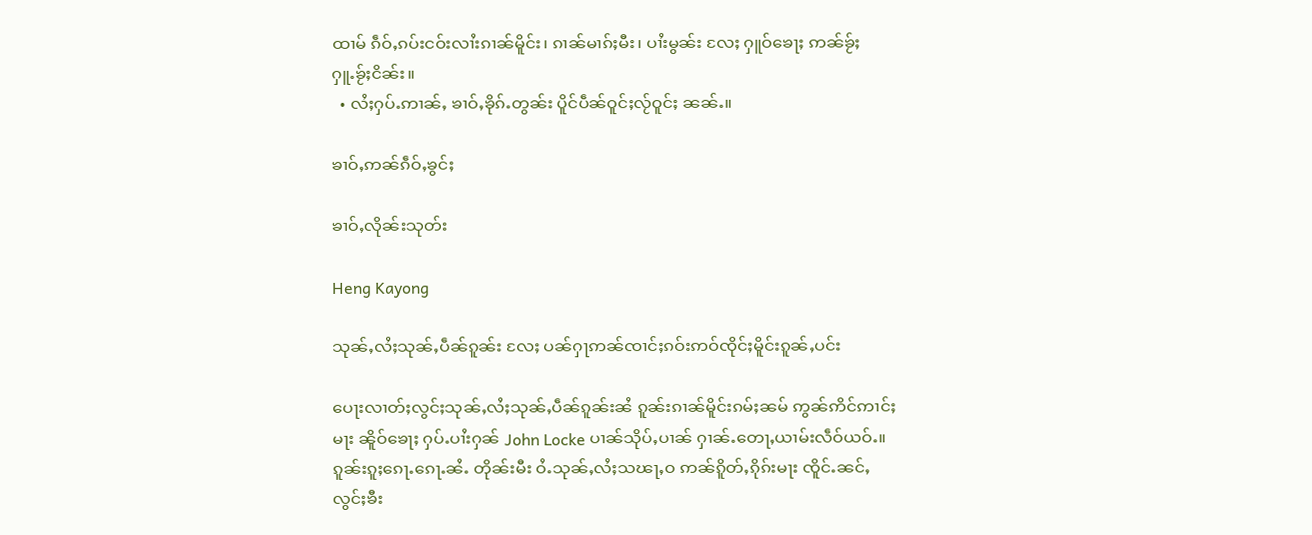ထၢမ် ၵဵဝ်ႇၵပ်းငဝ်းလၢႆးၵၢၼ်မိူင်း၊ ၵၢၼ်မၢၵ်ႈမီး၊ ပၢႆးမွၼ်း လႄႈ ႁူဝ်ၶေႃႈ ဢၼ်ၶႂ်ႈႁူႉၶႂ်ႈငိၼ်း။
  • လႆႈႁပ်ႉဢၢၼ်ႇ ၶၢဝ်ႇၶိုၵ်ႉတွၼ်း ပိူင်ပဵၼ်ဝူင်ႈလႂ်ဝူင်ႈ ၼၼ်ႉ။

ၶၢဝ်ႇဢၼ်ၵဵဝ်ႇၶွင်ႈ

ၶၢဝ်ႇလိုၼ်းသုတ်း

Heng Kayong

သုၼ်ႇလႆႈသုၼ်ႇပဵၼ်ၵူၼ်း လႄႈ ပၼ်ႁႃဢၼ်ၸၢင်ႈၵဝ်းဢဝ်ၸိုင်ႈမိူင်းၵူၼ်ႇပင်း

ပေႃးလၢတ်ႈလွင်ႈသုၼ်ႇလႆႈသုၼ်ႇပဵၼ်ၵူၼ်းၼႆ ၵူၼ်းၵၢၼ်မိူင်းၵမ်ႈၼမ် ဢွၼ်ဢိင်ဢၢင်ႈမႃး ၼိူဝ်ၶေႃႈ ႁပ်ႉပၢႆးႁၼ် John Locke ပၢၼ်သိုပ်ႇပၢၼ် ႁၢၼ်ႉတေႃႇယၢမ်းလဵဝ်ယဝ်ႉ။ ၵူၼ်းၵူႈၵေႃႉၵေႃႉၼႆႉ တိုၼ်းမီး ဝႆႉသုၼ်ႇလႆႈသၽႃႇဝ ဢၼ်ၵိူတ်ႇၵိုၵ်းမႃး ၸိူင်ႉၼင်ႇလွင်ႈၶီး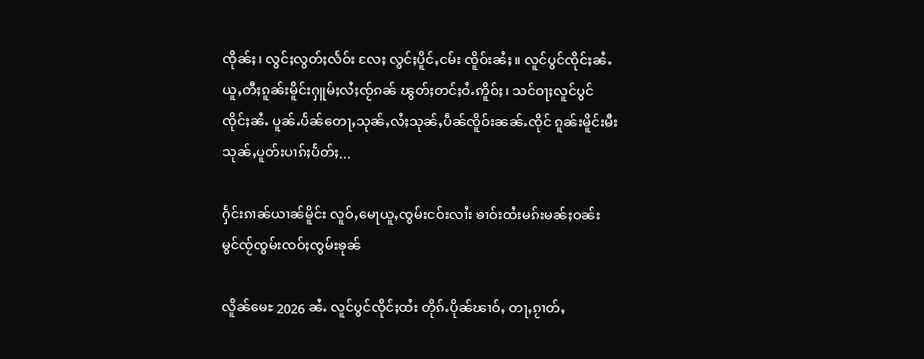ၸိုၼ်ႈ၊ လွင်ႈလွတ်ႈလႅဝ်း လႄႈ လွင်ႈပိူင်ႇငမ်း ၸိူဝ်းၼႆႈ။ လူင်ပွင်ၸိုင်ႈၼႆႉ ယူႇတီႈၵူၼ်းမိူင်းႁူမ်ႈလႆႈၸႂ်ၵၼ် ၽွတ်ႈတင်ႈဝႆႉဢိူဝ်ႈ၊ သင်ဝႃႈလူင်ပွင်ၸိုင်ႈၼႆႉ ပူၼ်ႉပႅၼ်တေႃႇသုၼ်ႇလႆႈသုၼ်ႇပဵၼ်ၸိူဝ်းၼၼ်ႉၸိုင် ၵူၼ်းမိူင်းမီးသုၼ်ႇပူတ်းပၢၵ်ႈပႅတ်ႈ...

ႁႅင်းၵၢၼ်ယၢၼ်မိူင်း လူဝ်ႇမေႃယူႇၸွမ်းငဝ်းလၢႆး ၶၢဝ်းထႆးမၵ်းမၼ်ႈဝၼ်းမွင်ၸႂ်ၸွမ်းၸဝ်ႈၸွမ်းၶုၼ်

လိူၼ်မေႊ 2026 ၼႆႉ လူင်ပွင်ၸိုင်ႈထႆး တိုၵ်ႉပိုၼ်ၽၢဝ်ႇ တႃႇၵႂၢတ်ႇ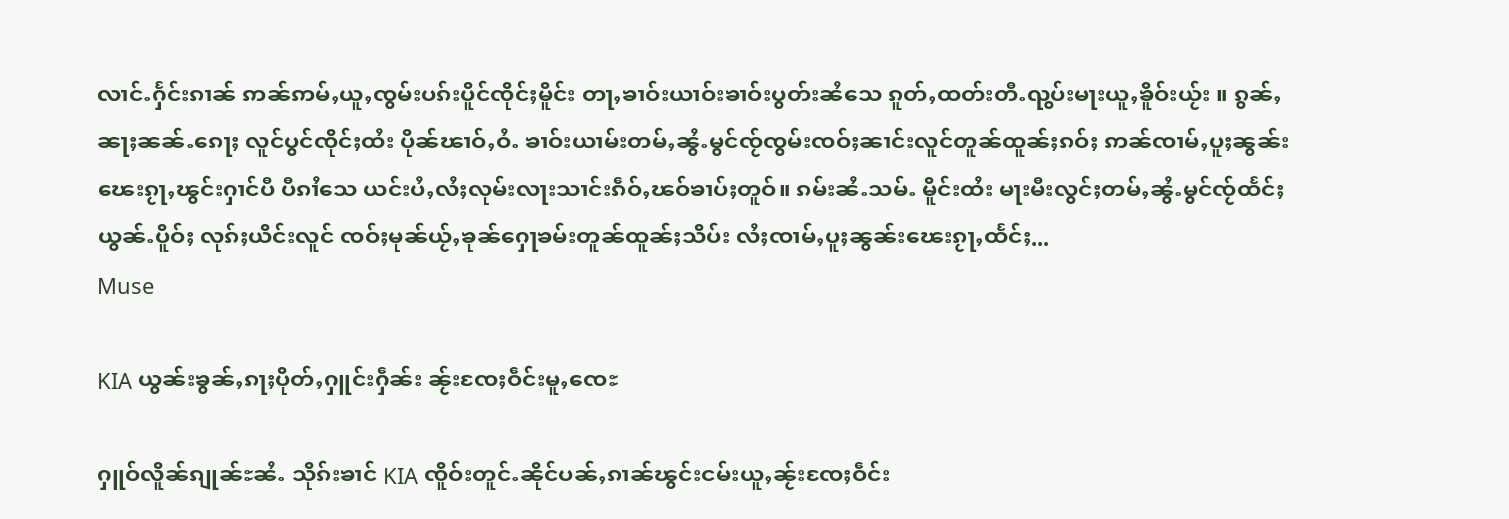လၢင်ႉႁႅင်းၵၢၼ် ဢၼ်ဢမ်ႇယူႇၸွမ်းပၵ်းပိူင်ၸိုင်ႈမိူင်း တႃႇၶၢဝ်းယၢဝ်းၶၢဝ်းပွတ်းၼႆသေ ၵူတ်ႇထတ်းတီႉၺွပ်းမႃးယူႇၶိူဝ်းယႂ်း ။ ၵွၼ်ႇၼႃႈၼၼ်ႉၵေႃႈ လူင်ပွင်ၸိုင်ႈထႆး ပိုၼ်ၽၢဝ်ႇဝႆႉ ၶၢဝ်းယၢမ်းတမ်ႇၼွႆႉမွင်ၸႂ်ၸွမ်းၸဝ်ႈၼၢင်းလူင်တူၼ်ထူၼ်ႈၵဝ်ႈ ဢၼ်ၸၢမ်ႇပူႈၼွၼ်းၽေးၵႂႃႇၽွင်းႁၢင်ပီ ပီၵၢႆသေ ယင်းပႆႇလႆႈလုမ်းလႃးသၢင်းၵဵဝ်ႇၽဝ်ၶၢပ်ႈတူဝ်။ ၵမ်းၼႆႉသမ်ႉ မိူင်းထႆး မႃးမီးလွင်ႈတမ်ႇၼွႆႉမွင်ၸႂ်ထႅင်ႈ ယွၼ်ႉပိူဝ်ႈ လုၵ်ႈယိင်းလူင် ၸဝ်ႈမုၼ်ယႂ်ႇၶုၼ်ႁေႃၶမ်းတူၼ်ထူၼ်ႈသိပ်း လႆႈၸၢမ်ႇပူႈၼွၼ်းၽေးၵႂႃႇထႅင်ႈ...
Muse

KIA ယွၼ်းၶွၼ်ႇၵႃႈပိုတ်ႇႁူင်းႁဵၼ်း ၼႂ်းၸႄႈဝဵင်းမူႇၸေႊ

ႁူဝ်လိူၼ်ၵျုၼ်ႊၼႆႉ သိုၵ်းၶၢင် KIA ၸိူဝ်းတူင်ႉၼိုင်ပၼ်ႇၵၢၼ်ၽွင်းငမ်းယူႇၼႂ်းၸႄႈဝဵင်း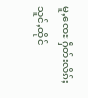မူႇၸေႊ ႁဵတ်းလိၵ်ႈသူင်ႇထိုင်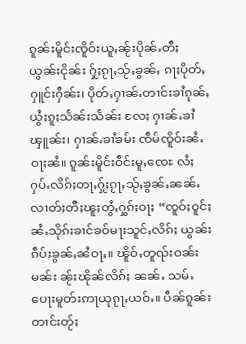ၵူၼ်းမိူင်းၸိူဝ်းယူႇၼႂ်းပိုၼ်ႉတီႈ ယွၼ်းငိုၼ်း ႁႂ်ႈၵႂႃႇသႂ်ႇၶွၼ်ႇ ၵႃႈပိုတ်ႇႁူင်းႁဵၼ်း၊ ပိုတ်ႇႁၢၼ်ႉတၢင်းၶၢႆၵုၼ်ႇယွႆႈၵူႈသႅၼ်းသႅၼ်း လႄႈ ႁၢၼ်ႉၶၢႆၾူၼ်း၊ ႁၢၼ်ႉၶၢႆၶမ်း ၸဵမ်ၸိူဝ်းၼႆႉ ဝႃႈၼႆ။ ၵူၼ်းမိူင်းဝဵင်းမူႇၸေႊ လႆႈႁပ်ႉလိၵ်ႈတႃႇႁႂ်ႈၵႂႃႇသႂ်ႇၶွၼ်ႇၼၼ်ႉ လၢတ်ႈတီႈၽူႈတွႆႇႁွၵ်ႈဝႃႈ “ၸူဝ်ႈဝူင်ႈၼႆႉသိုၵ်းၶၢင်ၶဝ်မႃးသူင်ႇလိၵ်ႈ ယွၼ်းၵဵပ်းၶွၼ်ႇၼႆဝႃႇ။ ၽိူဝ်ႇတူၺ်းဝၼ်းမၼ်း ၼႂ်းၽိုၼ်လိၵ်ႈ ၼၼ်ႉ သမ်ႉပေႃးမူတ်းဢႃယုၵႂႃႇယဝ်ႉ။ ပဵၼ်ၵူၼ်းတၢင်းတႂ်ႈ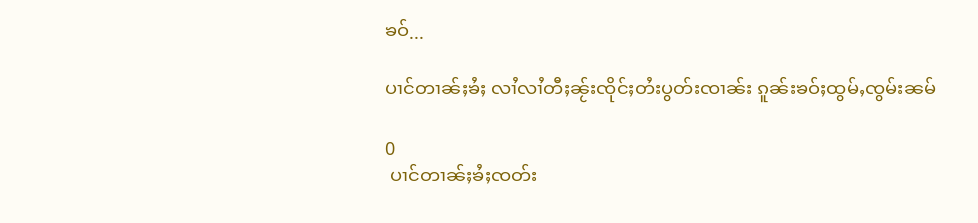ၶဝ်...

ပၢင်တၢၼ်ႈၶႆႈ လၢႆလၢႆတီႈၼႂ်းၸိုင်ႈတႆးပွတ်းၸၢၼ်း ၵူၼ်းၶဝ်ႈထွမ်ႇၸွမ်းၼမ်

0
 ပၢင်တၢၼ်ႈၶႆႈၸတ်း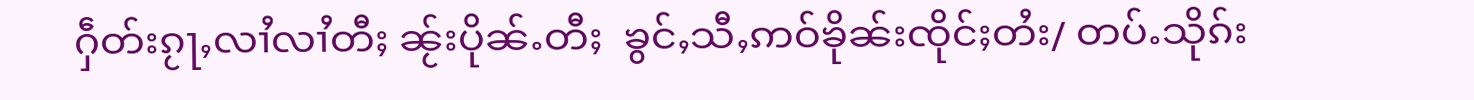ႁဵတ်းၵႂႃႇလၢႆလၢႆတီႈ ၼႂ်းပိုၼ်ႉတီႈ  ၶွင်ႇသီႇဢဝ်ၶိုၼ်းၸိုင်ႈတႆး/ တပ်ႉသိုၵ်း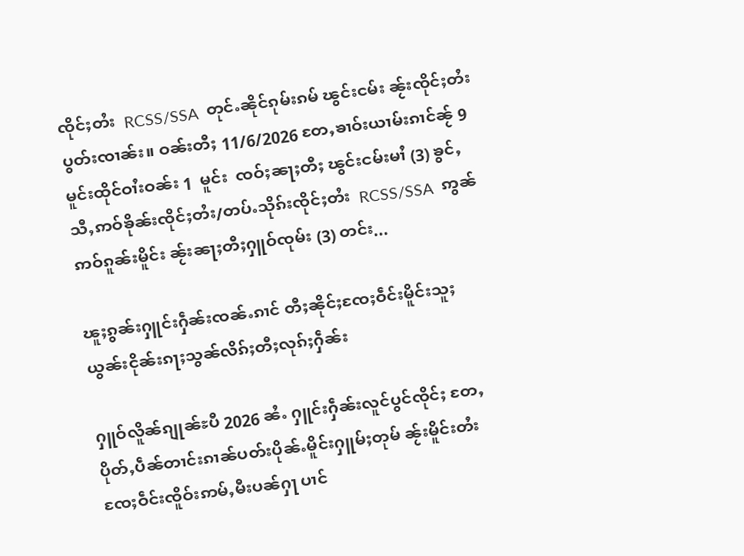ၸိုင်ႈတႆး  RCSS/SSA  တုင်ႉၼိုင်ၵုမ်းၵမ် ၽွင်းငမ်း ၼႂ်းၸိုင်ႈတႆးပွတ်းၸၢၼ်း။ ဝၼ်းတီႈ 11/6/2026 တႄႇၶၢဝ်းယၢမ်းၵၢင်ၼႂ် 9 မူင်းထိုင်ဝၢႆးဝၼ်း 1  မူင်း  ၸဝ်ႈၼႃႈတီႈ ၽွင်းငမ်းမၢႆ (3) ၶွင်ႇသီႇဢဝ်ၶိုၼ်းၸိုင်ႈတႆး/တပ်ႉသိုၵ်းၸိုင်ႈတႆး  RCSS/SSA  ဢွၼ်ဢဝ်ၵူၼ်းမိူင်း ၼႂ်းၼႃႈတီႈႁူဝ်ၸုမ်း (3) တင်း...

ၽူႈၵွၼ်းႁူင်းႁဵၼ်းၸၼ်ႉၵၢင် တီႈၼိုင်ႈၸႄႈဝဵင်းမိူင်းသူႈ ယွၼ်းငိုၼ်းၵႃႈသွၼ်လိၵ်ႈတီႈလုၵ်ႈႁဵၼ်း

ႁူဝ်လိူၼ်ၵျုၼ်ႊပီ 2026 ၼႆႉ ႁူင်းႁဵၼ်းလူင်ပွင်ၸိုင်ႈ တႄႇပိုတ်ႇပဵၼ်တၢင်းၵၢၼ်ပတ်းပိုၼ်ႉမိူင်းႁူမ်ႈတုမ် ၼႂ်းမိူင်းတႆး ၸႄႈဝဵင်းၸိူဝ်းဢမ်ႇမီးပၼ်ႁႃ ပၢင်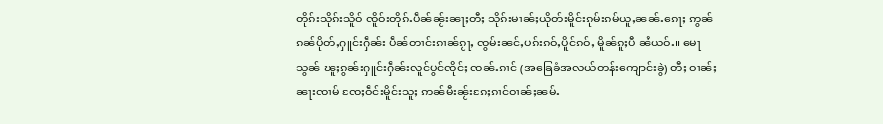တိုၵ်းသိုၵ်းသိူဝ် ၸိူဝ်းတိုၵ်ႉပဵၼ်ၼႂ်းၼႃႈတီႈ သိုၵ်းမၢၼ်ႈယိုတ်းမိူင်းၵုမ်းၵမ်ယူႇၼၼ်ႉၵေႃႈ ဢွၼ်ၵၼ်ပိုတ်ႇႁူင်းႁဵၼ်း ပဵၼ်တၢင်းၵၢၼ်ၵႂႃႇ ၸွမ်းၼင်ႇပၵ်းၵဝ်ႇပိူင်ၵဝ်ႇ မိူၼ်ၵူႈပီ ၼႆယဝ်ႉ။ မေႃသွၼ် ၽူႈၵွၼ်းႁူင်းႁဵၼ်းလူင်ပွင်ၸိုင်ႈ ၸၼ်ႉၵၢင် (အခြေခံအလယ်တန်းကျောင်းခွဲ) တီႈ ဝၢၼ်ႈၼႃးၸၢမ် ၸႄႈဝဵင်းမိူင်းသူႈ ဢၼ်မီးၼႂ်းၵႄႈၵၢင်ဝၢၼ်ႈၼမ်ႉ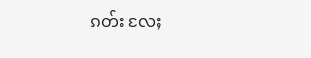ၵတ်း လႄႈ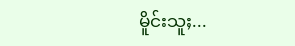မိူင်းသူႈ...